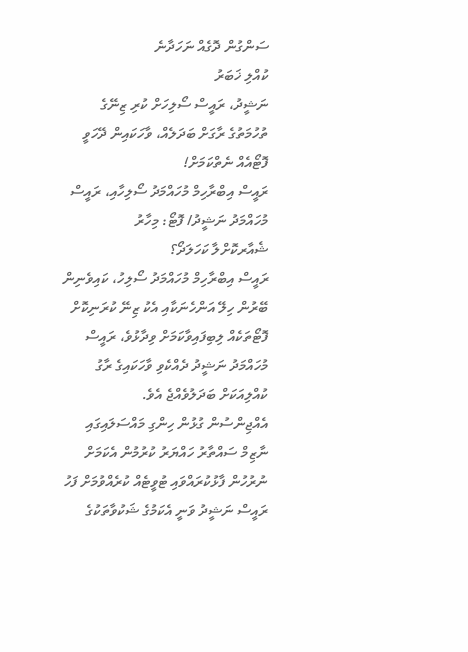ސަންގުން ދޮގެއް ނަހަދާނެ
ކުއްލި ޚަބަރު
ނަޝީދު، ރައީސް ސޯލިހަށް ކުރި ޒިނޭގެ ތުހުމަތުގެ ރާގަށް ބަދަލެއް، ވާހަކައިން ދޭހަވީ ފޮޓޯއެއް ނެތްކަމަށް!
ރައީސް އިބްރާހިމް މުހައްމަދު ސޯލިހާއި، ރައީސް މުހައްމަދު ނަޝީދު/ ފޮޓޯ: މިހާރު
ޝެއާރކޮށްލާ ކަހަލަދޯ؟
ރައީސް އިބްރާހިމް މުހައްމަދު ސޯލިހު، ކައިވެނިން ބޭރުން ހިލޭ އަންހެނަކާއި އެކު ޒިނޭ ކުރަނިކޮށް ފޮޓޯތަކެއް ލިބިފައިވާކަމަށް ވިދާޅުވެ، ރައީސް މުހައްމަދު ނަޝީދު ދެއްކެވި ވާހަކައިގެ ރާގު ކުއްލިއަކަށް ބަދަލުވެއްޖެ އެވެ.
އެއްޖިންސުން ގުޅުން ހިންގި މައްސަލައިގައި ނާޒިމް ސައްތާރު ހައްޔަރު ކުރުމުން އެކަމަށް ނުރުހުން ފާޅުކުރައްވައި ޓުވީޓެއް ކުރެއްވުމަށް ފަހު ރައީސް ނަޝީދު ވަނީ އެކަމުގެ ޝަކުވާތަކުގެ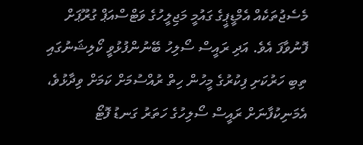މެސެޖުތަކެއް އެމްޑީޕީގެ ގައުމީ މަޖިލީހުގެ ވަޓްސްއަޕް ގުރޫޕަށް ފޮނުވާފަ އެވެ. އަދި ރައީސް ސޯލިހު ބޭނުންފުޅުވީ ކޯލިޝަނުގައި ތިބި ހަރުކަށި ފިކުރުގެ މީހުން ހިތް ރުއްސުމަށް ކަމަށް ވިދާޅުވެ، އެމަނިކުފާނަށް ރައީސް ސޯލިހުގެ ހަތަރު ގަނޑު ފޮޓޯ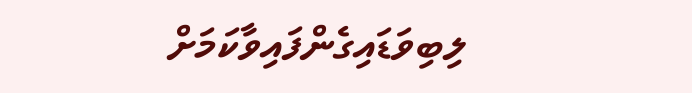ލިބިވަޑައިގެންފައިވާކަމަށް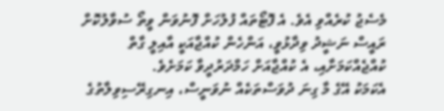މެސެޖު ކުރެއްވި އެވެ. އެ ފޮޓޯތައް ފުލުހަށް ފޮނުވަން ވީތޯ ސުވާލުކޮށް ރައީސް ނަޝީދު ވިދާޅުވީ، އަންހެން ކުއްޖާއަކީ އާއިލީ ގާތް ކުއްޖެއްކަމަށާއި، އެ ކުއްޖާއަށް ހަމްދަރުދީވާ ކަމަށެވެ.
އެކަމަކު އޭގެ މާ ގިނަ ދުވަސްތަކެއް ނުވަނީސް، އިނގިރޭސިވިލާތުގެ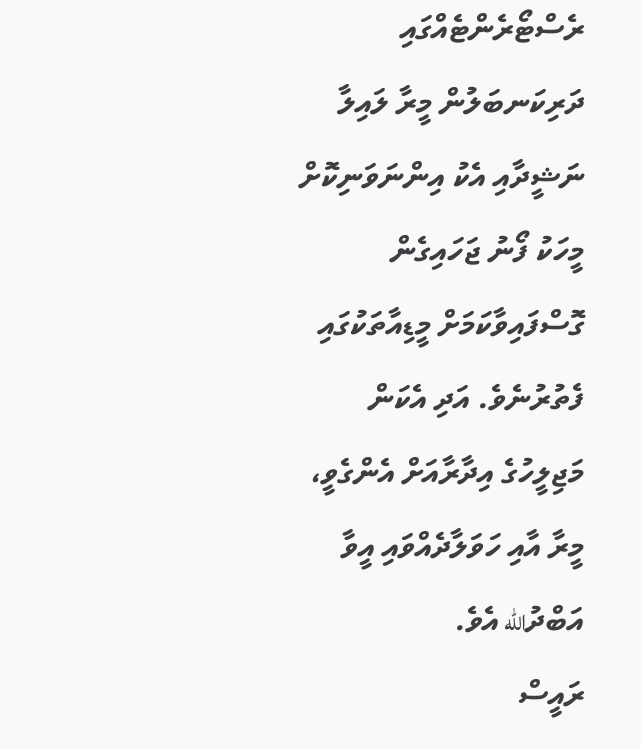ރެސްޓޯރެންޓެއްގައި ދަރިކަނބަލުން މީރާ ލައިލާ ނަޝީދާއި އެކު އިންނަވަނިކޮށް މީހަކު ފޯނު ޖަހައިގެން ގޮސްފައިވާކަމަށް މީޑިއާތަކުގައި ފެތުރުނެވެ. އަދި އެކަން މަޖިލީހުގެ އިދާރާއަށް އެންގެވީ، މީރާ އާއި ހަވަލާދެއްވައި އީވާ އަބްދުالله އެވެ.
ރައީސް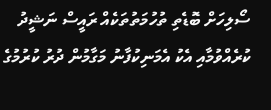ސޯލިހަށް ބޮޑެތި ތުހުމަތުތަކެއް ރައީސް ނަޝީދު ކުރެއްވުމާއި އެކު އެމަނިކުފާނު މަގާމުން ދުރު ކުރުމުގެ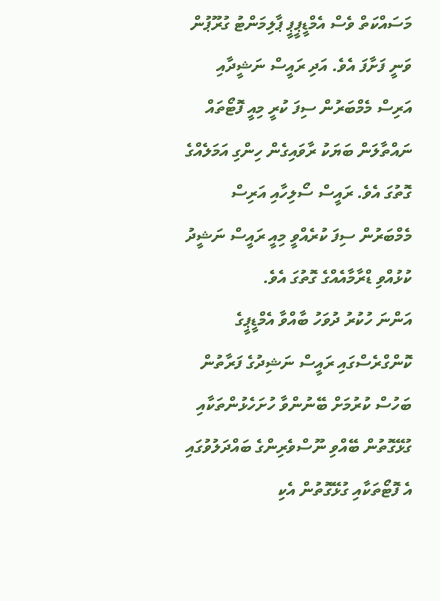މަސައްކަތް ވެސް އެމްޑީޕީޕީ ޕާލިމަންޓު ގުރޫޕުން ވަނީ ފަށާފަ އެވެ. އަދި ރައީސް ނަޝީދާއި އަރިސް މެމްބަރުން ސިފަ ކުރީ މިއީ ފޮޓޯތައް ނައްތާލަން ބަޔަކު ރާވައިގެން ހިންގި އަމަލެއްގެ ގޮތުގަ އެވެ. ރައީސް ސޯލިހާއި އަރިސް މެމްބަރުން ސިފަ ކުރެއްވީ މިއީ ރައީސް ނަޝީދު ކުޅުއްވި ޑްރާމާއެއްގެ ގޮތުގަ އެވެ.
އަންނަ ހުކުރު ދުވަހު ބާއްވާ އެމްޑީޕީގެ ކޮންގްރެސްގައި ރައީސް ނަޝިދުގެ ފަރާތުން ބަހުސް ކުރުމަށް ބޭނުންވާ ހުށަހެޅުންތަކާއި ގުޅޭގޮތުން ބޭއްވި ނޫސްވެރިންގެ ބައްދަލުވުގައި އެ ފޮޓޯތަކާއި ގުޅޭގޮތުން އެކި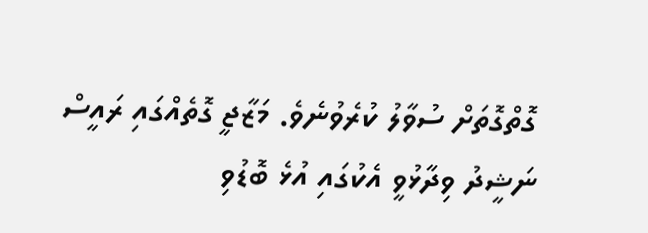ގޮތްގޮތަށް ސުވާލު ކުރެވުނެވެ. މަޒާޖީ ގޮތެއްގައި ރައީސް ނަޝީދު ވިދާޅުވީ އެކުގައި އުޅެ ބޮޑުވި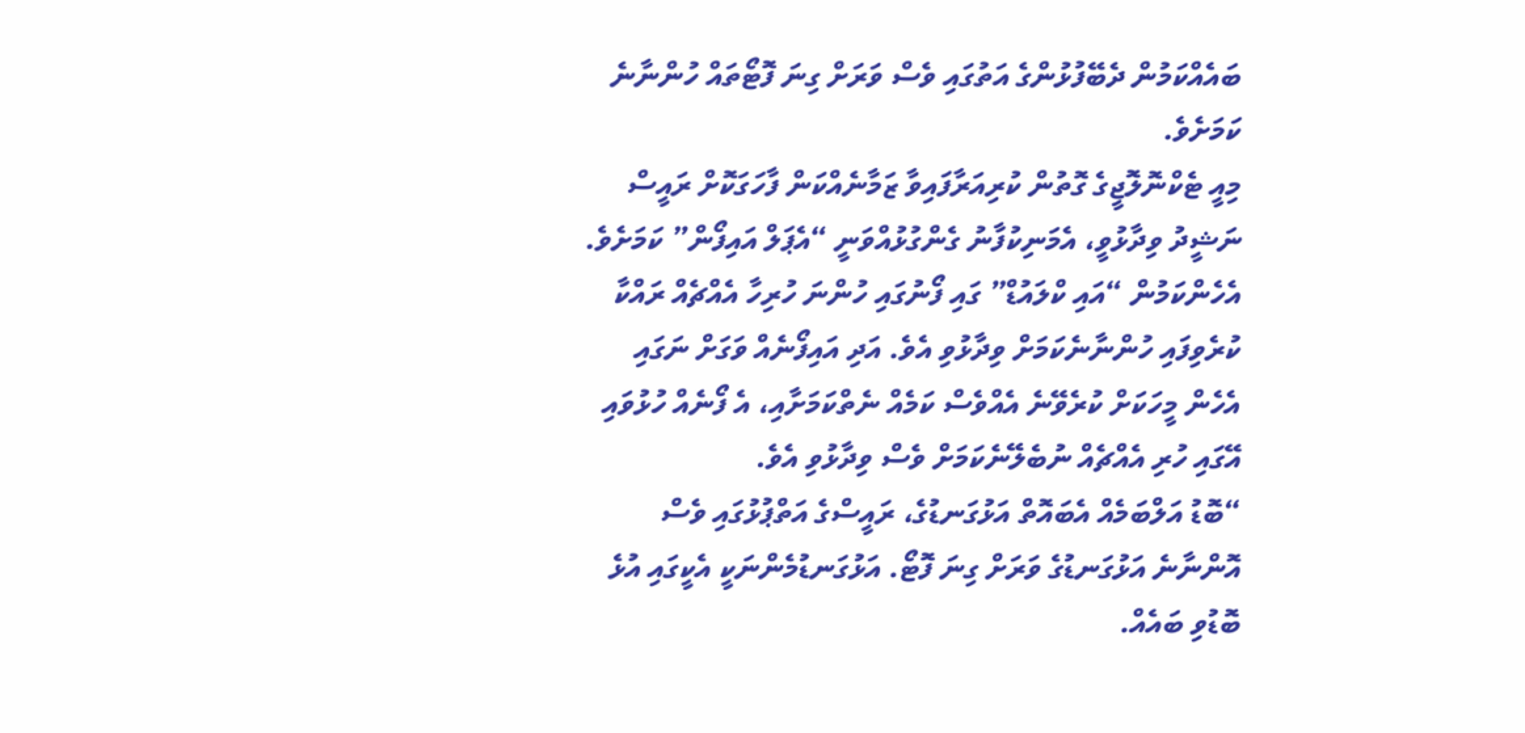ބައެއްކަމުން ދެބޭފުޅުންގެ އަތުގައި ވެސް ވަރަށް ގިނަ ފޮޓޯތައް ހުންނާނެ ކަމަށެވެ.
މިއީ ޓެކްނޮލޮޖީގެ ގޮތުން ކުރިއަރާފައިވާ ޒަމާނެއްކަން ފާހަގަކޮށް ރައީސް ނަޝީދު ވިދާޅުވީ، އެމަނިކުފާނު ގެންގުޅުއްވަނީ “އެޕަލް އައިފޯން” ކަމަށެވެ. އެހެންކަމުން “އައި ކްލައުޑް” ގައި ފޯނުގައި ހުންނަ ހުރިހާ އެއްޗެއް ރައްކާ ކުރެވިފައި ހުންނާނެކަމަށް ވިދާޅުވި އެވެ. އަދި އައިފޯނެއް ވަގަށް ނަގައި އެހެން މީހަކަށް ކުރެވޭނެ އެއްވެސް ކަމެއް ނެތްކަމަށާއި، އެ ފޯނެއް ހުޅުވައި އޭގައި ހުރި އެއްޗެއް ނުބެލޭނެކަމަށް ވެސް ވިދާޅުވި އެވެ.
“ބޮޑު އަލްބަމެއް އެބައޮތް އަޅުގަނޑުގެ، ރައީސްގެ އަތްޕުޅުގައި ވެސް އޮންނާނެ އަޅުގަނޑުގެ ވަރަށް ގިނަ ފޮޓޯ. އަޅުގަނޑުމެންނަކީ އެކީގައި އުޅެ ބޮޑުވި ބައެއް.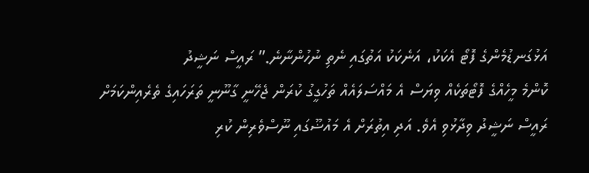އަޅުގަނޑުމެންގެ ފޮޓޯ އެކަކު، އަނެކަކު އަތުގައި ނެތި ނުހުންނާނެ.” ރައީސް ނަޝީދު
ކޮންމެ މީހެއްގެ ފޮޓޯތަކެއް ވިޔަސް އެ މައްސަލައެއް ތަހުގީގު ކުރަން ޖެހޭނީ ގާނޫނީ ތަރަހައިގެ ތެރެއިންކަމަށް ރައީސް ނަޝީދު ވިދާޅުވި އެވެ. އަދި އިތުރަށް އެ މައުޟޫގައި ނޫސްވެރިން ކުރި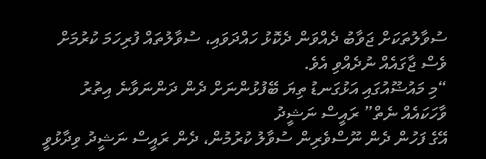ސުވާލުތަކަށް ޖަވާބު ދެއްވަން ދެކޮޅު ހައްދަވައި، ސުވާލުތައް ފުރިހަމަ ކުރުމަށް ވެސް ޖާގައެއް ނުދެއްވި އެވެ.
“މި މައުޟޫއުގައި އަޅުގަނޑު ތިޔަ ބޭފުޅުންނަށް ދެން ދަންނަވާނެ އިތުރު ވާހަކައެއް ނެތް” ރައީސް ނަޝީދު
އޭގެ ފަހުން ދެން ނޫސްވެރިން ސުވާލު ކުރުމުން، ދެން ރައީސް ނަޝީދު ވިދާޅުވީ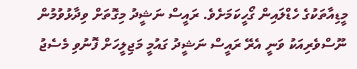މީޑިއާތަކުގެ ހެޑްލައިން ގޯހީކަމަށެވެ. ރައީސް ނަޝީދު މިގޮތަށް ވިދާޅުވުމުން ނޫސްވެރިއަކު ވަނީ އެރޭ ރައީސް ނަޝީދު ގައުމީ މަޖިލީހަށް ފޮނުވި މެސެޖު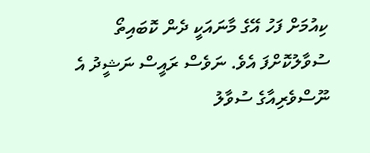ކިއުމަށް ފަހު އޭގެ މާނައަކީ ދެން ކޮބައިތޯ ސުވާލުކޮށްފަ އެވެ. ނަވެސް ރައީސް ނަޝީދު އެ ނޫސްވެރިއާގެ ސުވާލު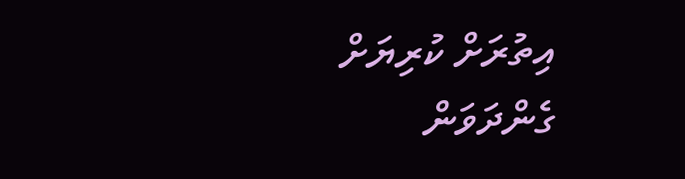އިތުރަށް ކުރިޔަށް ގެންދަވަން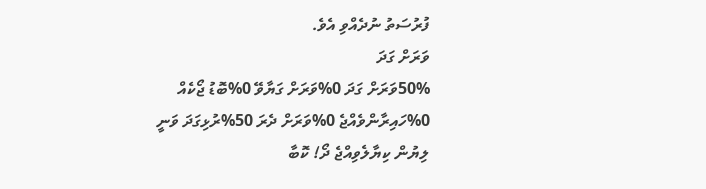ފުރުސަތު ނުދެއްވި އެވެ.
ވަރަށް ގަދަ
50%ވަރަށް ގަދަ 0%ވަރަށް ގަޔާވޭ 0%ބޮޑު ޖޯކެއް 0%ހައިރާންވެއްޖެ 0%ވަރަށް ދެރަ 50%ރުޅިގަދަ ވަނީ
ލިޔުން ކިޔާލެވިއްޖެ ދޯ! ކޮބާ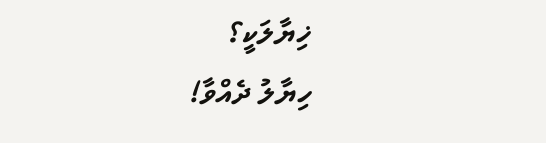ޚިޔާލަކީ؟
ހިޔާލު ދެއްވާ!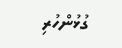ގުޅުންހުރި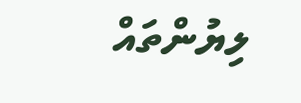ލިޔުންތައް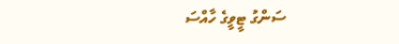ސަންގު ޓީވީގެ ހާއްސަ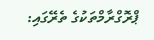ޕްރޮގްރާމްތަކުގެ ތެރޭގައި: